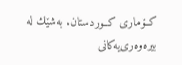كــۆماری‌ كــوردستان. به‌شێك له‌ بیره‌وه‌ری‌یه‌كانی‌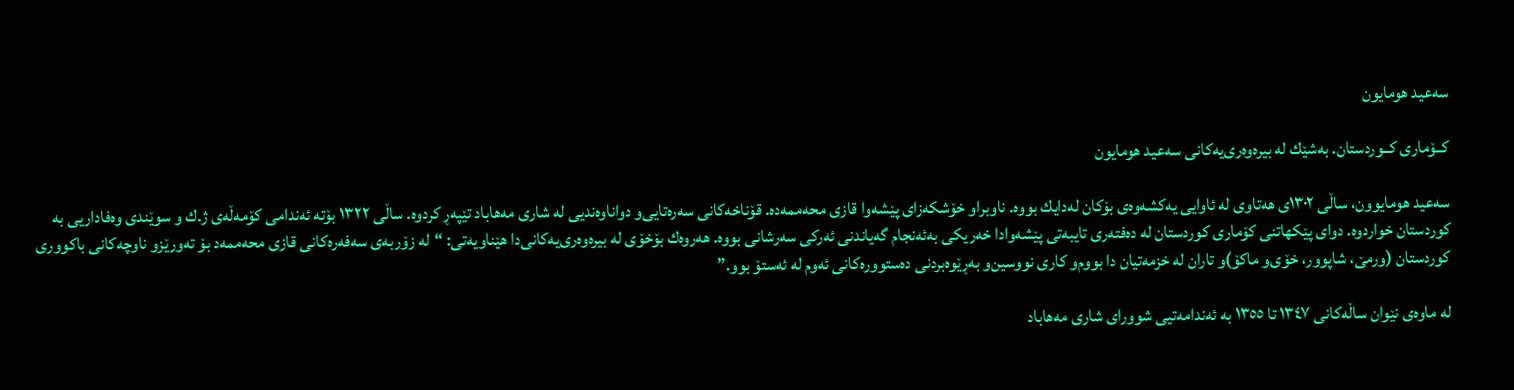سه‌عید هومایون

كــۆماری‌ كــوردستان. به‌شێك له‌ بیره‌وه‌ری‌یه‌كانی‌ سه‌عید هومایون

سه‌عید هومایوون، ساڵی‌ ١٣٠٢ی‌ هه‌تاوی‌ له‌ ئاوایی‌ یه‌كشه‌وه‌ی‌ بۆكان له‌دایك بووه‌. ناوبراو خۆشكه‌زای‌ پێشه‌وا قازی‌ محه‌ممه‌ده‌. قۆناخه‌كانی‌ سه‌ره‌تایی‌‌و دواناوه‌ندیی‌ له‌ شاری‌ مه‌هاباد تێپه‌ڕ كردوه‌. ساڵی‌ ١٣٢٢ بۆته‌ ئه‌ندامی‌ كۆمه‌ڵه‌ی‌ ژ.ك ‌و سوێندی‌ وه‌فاداریی‌ به‌ كوردستان خواردوه‌. دوای‌ پێكهاتنی‌ كۆماری‌ كوردستان له‌ ده‌فته‌ری‌ تایبه‌تی‌ پێشه‌وادا خه‌ریكی‌ به‌ئه‌نجام گه‌یاندنی‌ ئه‌ركی‌ سه‌رشانی‌ بووه‌. هه‌روه‌ك بۆخۆی‌ له‌ بیره‌وه‌ری‌یه‌كانی‌دا هێناویه‌تی‌: “له‌ زۆربه‌ی‌ سه‌فه‌ره‌كانی‌ قازی‌ محه‌ممه‌د بۆ ته‌ورێز‌و ناوچه‌كانی‌ باكووری‌ كوردستان (ورمێ‌، شاپوور، خۆی‌‌و ماكۆ)و تاران له‌ خزمه‌تیان دا بووم‌و كاری‌ نووسین‌و به‌ڕێوه‌بردنی‌ ده‌ستووره‌كانی‌ ئه‌وم له‌ ئه‌ستۆ بوو.”

له‌ ماوه‌ی‌ نێوان ساڵه‌كانی‌ ١٣٤٧ تا ١٣٥٥ به‌ ئه‌ندامه‌تیی‌ شوورای‌ شاری‌ مه‌هاباد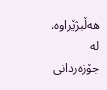هه‌ڵبژێراوه‌. له‌ جۆزه‌ردانی‌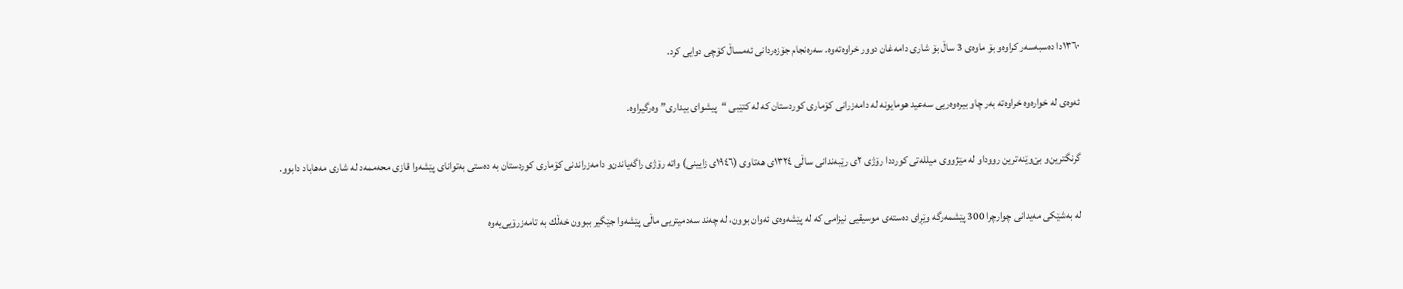١٣٦٠دا ده‌سبه‌سه‌ر كراوه‌و بۆ ماوه‌ی‌ 3 ساڵ بۆ شاری‌ دامه‌غان دوور خراوه‌ته‌وه‌. سه‌ره‌نجام جۆزه‌ردانی‌ ئه‌مساڵ‌ كۆچی‌ دوایی‌ كرد.

ئه‌وه‌ی‌ له‌ خواره‌وه‌ خراوه‌ته‌ به‌ر چاو بیره‌وه‌ریی‌ سه‌عید هومایونه‌ له‌ دامه‌زرانی‌ كۆماری‌ كوردستان كه‌ له‌ كتێبی‌ “پیشوای‌ بیداری‌” وه‌رگیراوه‌.

گرنگترین‌و بێ‌وێنه‌ترین رووداو له‌ مێژووی‌ میلله‌تی‌ كورددا رۆژی‌ ٢ی‌ رێبه‌ندانی‌ ساڵی‌ ١٣٢٤ی‌ هه‌تاوی‌ (١٩٤٦ی‌ زایینی‌) واته‌ رۆژی‌ راگه‌یاندن‌و دامه‌زراندنی‌ كۆماری‌ كوردستان به‌ ده‌ستی‌ به‌توانای‌ پێشه‌وا قازی‌ محه‌ممه‌د له‌ شاری‌ مه‌هاباد دابوو.

له‌ به‌شێكی‌ مه‌یدانی‌ چوارچرا 300 پێشمه‌رگه‌ وێڕای‌ ده‌سته‌ی‌ موسیقیی‌ نیزامی‌ كه‌ له‌ پێشه‌وه‌ی‌ ئه‌وان بوون، له‌ چه‌ند سه‌دمیتریی‌ ماڵی‌ پێشه‌وا جێگیر ببوون خه‌ڵك به‌ تامه‌زرۆیی‌یه‌وه‌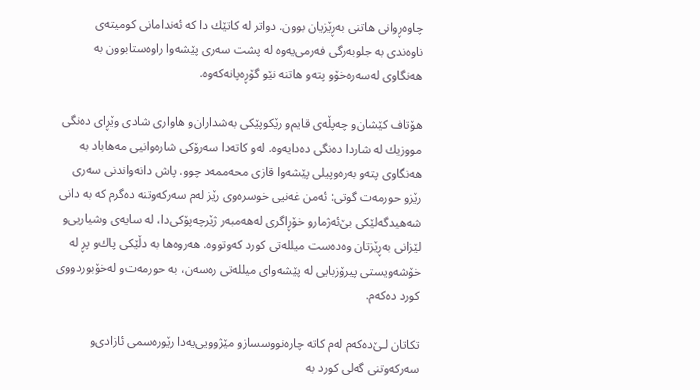چاوه‌ڕوانی‌ هاتنی‌ به‌ڕێزیان بوون. دواتر له‌ كاتێك دا كه‌ ئه‌ندامانی‌ كومیته‌ی‌ ناوه‌ندی‌ به‌ جلوبه‌رگی‌ فه‌رمی‌یه‌وه‌ له‌ پشت سه‌ری‌ پێشه‌وا راوه‌ستابوون به‌ هه‌نگاوی‌ له‌سه‌ره‌خۆ‌و پته‌‌و هاتنه‌ نێو گۆڕه‌پانه‌كه‌وه‌.

هۆتاف كێشان‌و چه‌پڵه‌ی‌ قایم‌و رێكوپێكی‌ به‌شداران‌و هاواری‌ شادی‌ وێڕای‌ ده‌نگی‌ مووزیك له‌ شاردا ده‌نگی‌ ده‌دایه‌وه‌. له‌و كاته‌دا سه‌رۆكی‌ شاره‌وانیی‌ مه‌هاباد به‌ هه‌نگاوی‌ پته‌‌و به‌ره‌وپیلی‌ پێشه‌وا قازی‌ محه‌ممه‌د چوو. پاش دانه‌واندنی‌ سه‌ری‌ رێز‌و حورمه‌ت گوتی‌: ئه‌من غه‌نیی‌ خوسره‌وی‌ رێز له‌م سه‌ركه‌وتنه‌ ده‌گرم كه‌ به‌ دانی‌ شه‌هیدگه‌لێكی‌ بێ‌ئه‌ژمار‌و خۆڕاگری‌ له‌هه‌مبه‌ر ژێرچه‌پۆكی‌دا، له‌ سایه‌ی‌ وشیاریی‌‌و لێزانی‌ به‌ڕێزتان وه‌ده‌ست میلله‌تی‌ كورد كه‌وتووه‌. هه‌روه‌ها به‌ دڵێكی‌ پاك‌و پڕ له‌ خۆشه‌ویستی‌ پیرۆزبایی‌ له‌ پێشه‌وای‌ میلله‌تی‌ ره‌سه‌ن، به‌ حورمه‌ت‌و له‌خۆبوردووی‌ كورد ده‌كه‌م.

تكاتان لـێ‌ده‌كه‌م له‌م كاته‌ چاره‌نووسساز‌و مێژوویی‌یه‌دا رێوره‌سمی‌ ئازادی‌‌و سه‌ركه‌وتنی‌ گه‌لی‌ كورد به‌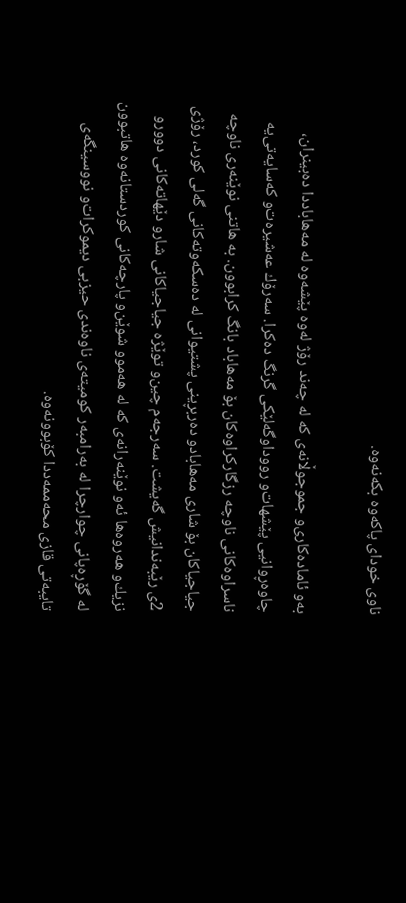ناوی‌ خودای‌ پاكه‌وه‌ بكه‌نه‌وه‌.

به‌و ئاماده‌كاری‌‌و جموجوڵانه‌ی‌ كه‌ له‌ چه‌ند رۆژ له‌وه‌ پێشه‌وه‌ له‌ مه‌هاباددا ده‌بینران، چاوه‌ڕوانیی‌ پێشهات‌و رووداوگه‌لێكی‌ گرنگ ده‌كرا. سه‌رۆك عه‌شیره‌ت‌و كه‌سایه‌تی‌یه‌ ناسراوه‌كانی‌ ناوچه‌ رزگاركراوه‌كان بۆ مه‌هاباد بانگ كرابوون. به‌ هاتنی‌ نوێنه‌ری‌ ناوچه‌ جیاجیاكان بۆ شاری‌ مه‌هاباد‌و ده‌ربڕینی‌ پشتیوانی‌ له‌ ده‌سكه‌وته‌كانی‌ گه‌لی‌ كورد، رۆژی‌ 2ی‌ رێبه‌ندانیش گه‌یشت. سه‌رجه‌م چین‌و توێژه‌ جیاجیاكانی‌ شار‌و دێهاته‌كانی‌ دوور‌و نزیك‌و هه‌روه‌ها ئه‌و نوێنه‌رانه‌ی‌ كه‌ له‌ هه‌موو شوێن‌و پارچه‌كانی‌ كوردستانه‌وه‌ هاتبوون له‌ گۆڕه‌پانی‌ چوارچرا له‌ به‌رامبه‌ر كومیته‌ی‌ ناوه‌ندی‌ حیزبی‌ دیموكرات‌و نووسینگه‌ی‌ تایبه‌تی‌ قازی‌ محه‌ممه‌ددا كۆبوونه‌وه‌.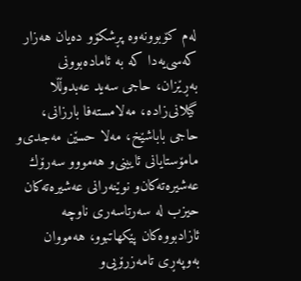له‌م كۆبوونه‌وه‌ پڕشكۆ‌و ده‌یان هه‌زار كه‌سی‌یه‌دا كه‌ به‌ ئاماده‌بوونی‌ به‌ڕێزان، حاجی‌ سه‌ید عه‌بدوڵڵا گیلانی‌زاده‌، مه‌لامسته‌فا بارزانی‌، حاجی‌ باباشێخ، مه‌لا حسێن مه‌جدی‌‌و مامۆستایانی‌ ئایینی‌‌و هه‌موو‌و سه‌رۆك عه‌شیره‌ته‌كان‌و نوێنه‌رانی‌ عه‌شیره‌ته‌كان حیزب له‌ سه‌رتاسه‌ری‌ ناوچه‌ ئازادبووه‌كان پێكهاتبوو، هه‌مووان به‌وپه‌ڕی‌ تامه‌زرۆیی‌‌و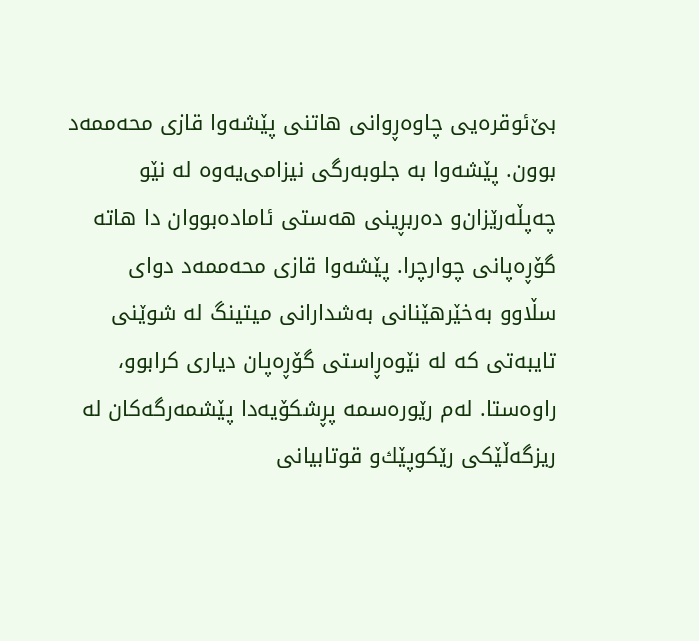بێ‌ئوقره‌یی‌ چاوه‌ڕوانی‌ هاتنی‌ پێشه‌وا قازی‌ محه‌ممه‌د بوون. پێشه‌وا به‌ جلوبه‌رگی‌ نیزامی‌یه‌وه‌ له‌ نێو چه‌پڵه‌رێزان‌و ده‌ربڕینی‌ هه‌ستی‌ ئاماده‌بووان دا هاته‌ گۆڕه‌پانی‌ چوارچرا. پێشه‌وا قازی‌ محه‌ممه‌د دوای‌ سڵاو‌و به‌خێرهێنانی‌ به‌شدارانی‌ میتینگ له‌ شوێنی‌ تایبه‌تی‌ كه‌ له‌ نێوه‌ڕاستی‌ گۆڕه‌پان دیاری‌ كرابوو، راوه‌ستا. له‌م رێوره‌سمه‌ پڕشكۆیه‌دا پێشمه‌رگه‌كان له‌ ریزگه‌ڵێكی‌ رێكوپێك‌و قوتابیانی‌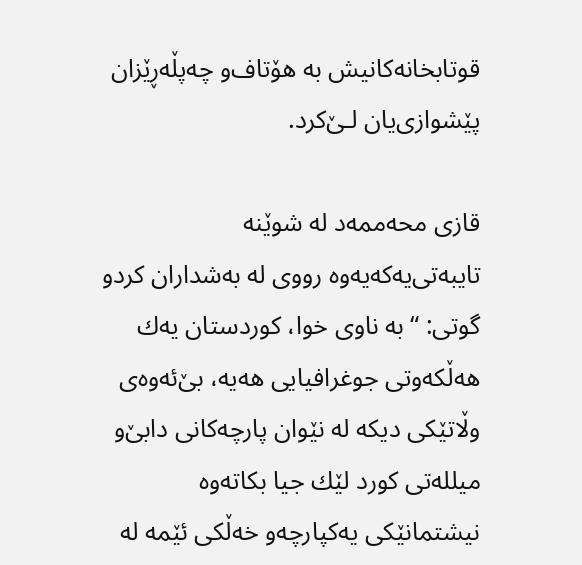قوتابخانه‌كانیش به‌ هۆتاف‌و چه‌پڵه‌ڕێزان پێشوازی‌یان لـێ‌كرد.

قازی‌ محه‌ممه‌د له‌ شوێنه‌ تایبه‌تی‌یه‌كه‌یه‌وه‌ رووی‌ له‌ به‌شداران كرد‌و گوتی‌: “به‌ ناوی‌ خوا، كوردستان یه‌ك هه‌ڵكه‌وتی‌ جوغرافیایی‌ هه‌یه‌، بێ‌ئه‌وه‌ی‌ وڵاتێكی‌ دیكه‌ له‌ نێوان پارچه‌كانی‌ دابێ‌‌و میلله‌تی‌ كورد لێك جیا بكاته‌وه‌ نیشتمانێكی‌ یه‌كپارچه‌‌و خه‌ڵكی‌ ئێمه‌ له‌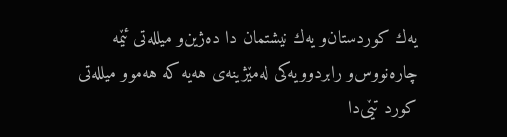یه‌ك كوردستان‌و یه‌ك نیشتمان دا ده‌ژین‌و میلله‌تی‌ ئێمه‌ چاره‌نووس‌و رابردوویه‌كی‌ له‌مێژینه‌ی‌ هه‌یه‌ كه‌ هه‌موو میلله‌تی‌ كورد تێی‌دا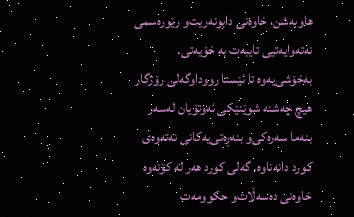هاوبه‌شن، خاوه‌نی‌ دابونه‌ریت‌و رێوره‌سمی‌ نه‌ته‌وایه‌تیی‌ تایبه‌ت به‌ خۆیه‌تی‌. به‌خۆشی‌یه‌وه‌ تا ئێستا رووداوگه‌لی‌ رۆژگار هیچ چه‌شنه‌ شوێنێكی‌ ئه‌وتۆیان له‌سه‌ر بنه‌ما سه‌ره‌كی‌‌و بنه‌ڕه‌تی‌یه‌كانی‌ نه‌ته‌وه‌ی‌ كورد دانه‌ناوه‌. گه‌لی‌ كورد هه‌ر له‌ كۆنه‌وه‌ خاوه‌نی‌ ده‌سه‌ڵات‌و حكوومه‌ت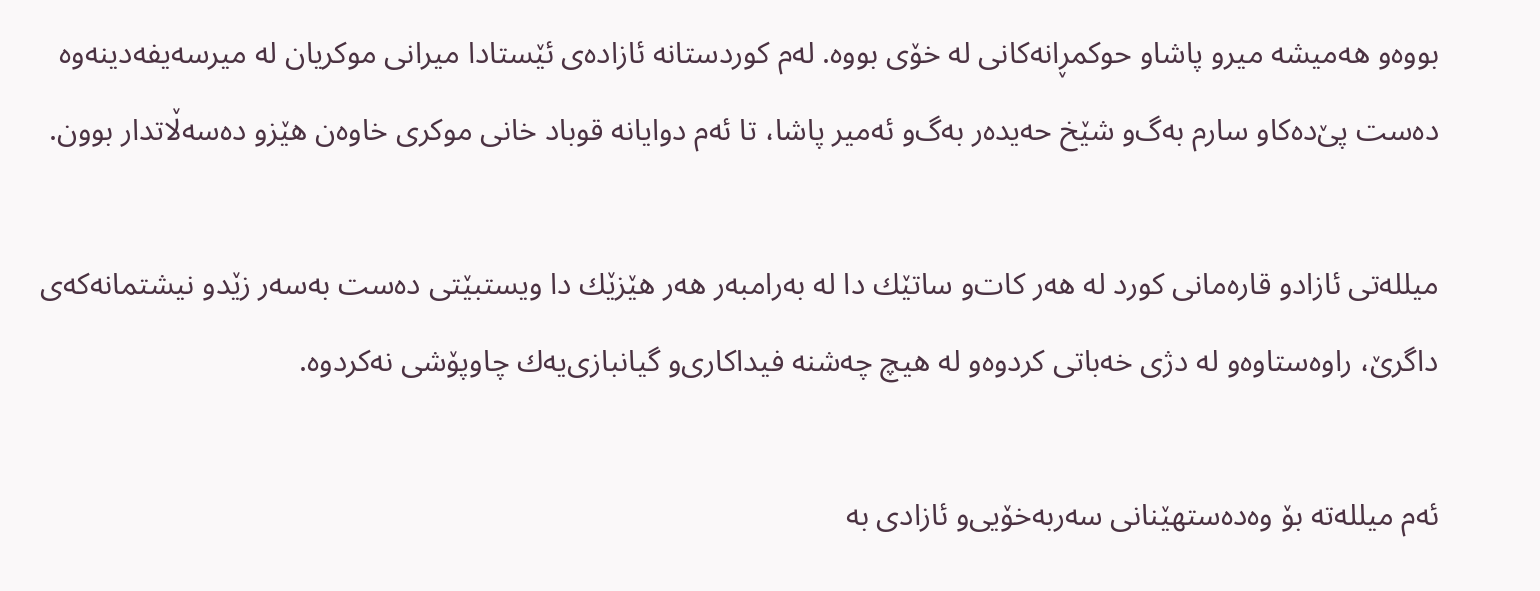بووه‌‌و هه‌میشه‌ میر‌و پاشا‌و حوكمڕانه‌كانی‌ له‌ خۆی‌ بووه‌. له‌م كوردستانه‌ ئازاده‌ی‌ ئێستادا میرانی‌ موكریان له‌ میرسه‌یفه‌دینه‌وه‌ ده‌ست پێ‌ده‌كا‌و سارم به‌گ‌و شێخ حه‌یده‌ر به‌گ‌و ئه‌میر پاشا، تا ئه‌م دوایانه‌ قوباد خانی‌ موكری‌ خاوه‌ن هێز‌و ده‌سه‌ڵاتدار بوون.

میلله‌تی‌ ئازاد‌و قاره‌مانی‌ كورد له‌ هه‌ر كات‌و ساتێك دا له‌ به‌رامبه‌ر هه‌ر هێزێك دا ویستبێتی‌ ده‌ست به‌سه‌ر زێد‌و نیشتمانه‌كه‌ی‌ داگرێ‌، راوه‌ستاوه‌‌و له‌ دژی‌ خه‌باتی‌ كردوه‌‌و له‌ هیچ چه‌شنه‌ فیداكاری‌‌و گیانبازی‌یه‌ك چاوپۆشی‌ نه‌كردوه‌.

ئه‌م میلله‌ته‌ بۆ وه‌ده‌ستهێنانی‌ سه‌ربه‌خۆیی‌‌و ئازادی‌ به‌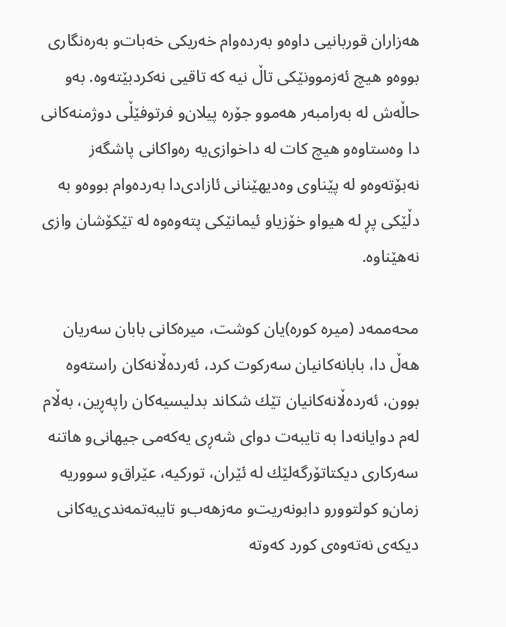هه‌زاران قوربانیی‌ داوه‌‌و به‌رده‌وام خه‌ریكی‌ خه‌بات‌و به‌ره‌نگاری‌ بووه‌‌و هیچ ئه‌زموونێكی‌ تاڵ‌ نیه‌ كه‌ تاقیی‌ نه‌كردبێته‌وه‌. به‌و حاڵه‌ش له‌ به‌رامبه‌ر هه‌موو جۆره‌ پیلان‌و فرتوفێڵی‌ دوژمنه‌كانی‌ دا وه‌ستاوه‌‌و هیچ كات له‌ داخوازی‌یه‌ ره‌واكانی‌ پاشگه‌ز نه‌بۆته‌وه‌‌و له‌ پێناوی‌ وه‌دیهێنانی‌ ئازادی‌دا به‌رده‌وام بووه‌‌و به‌ دڵێكی‌ پڕ له‌ هیوا‌و خۆزیا‌و ئیمانێكی‌ پته‌وه‌وه‌ له‌ تێكۆشان وازی‌ نه‌هێناوه‌.

محه‌ممه‌د (میره‌ كوره‌)یان كوشت، میره‌كانی‌ بابان سه‌ریان هه‌ڵ‌ دا، بابانه‌كانیان سه‌ركوت كرد، ئه‌رده‌ڵانه‌كان راسته‌وه‌ بوون، ئه‌رده‌ڵانه‌كانیان تێك شكاند بدلیسیه‌كان راپه‌ڕین، به‌ڵام له‌م دوایانه‌دا به‌ تایبه‌ت دوای‌ شه‌ڕی‌ یه‌كه‌می‌ جیهانی‌‌و هاتنه‌ سه‌ركاری‌ دیكتاتۆرگه‌لێك له‌ ئێران، توركیه‌، عێراق‌و سووریه‌ زمان‌و كولتوور‌و دابونه‌ریت‌و مه‌زهه‌ب‌و تایبه‌تمه‌ندی‌یه‌كانی‌ دیكه‌ی‌ نه‌ته‌وه‌ی كورد كه‌وته‌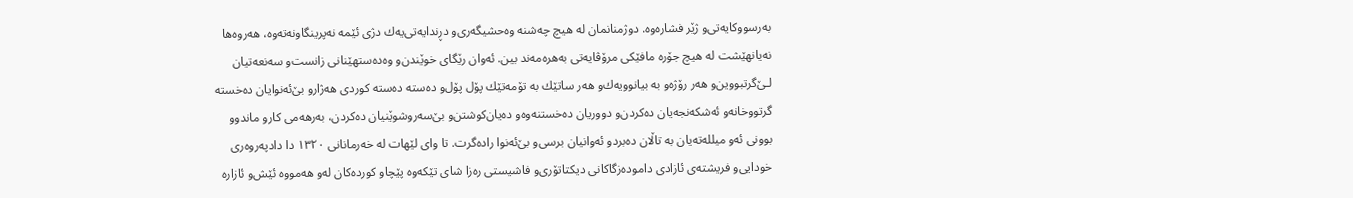به‌رسووكایه‌تی‌‌و ژێر فشاره‌وه‌. دوژمنانمان له‌ هیچ چه‌شنه‌ وه‌حشیگه‌ری‌‌و دڕندایه‌تی‌یه‌ك دژی‌ ئێمه‌ نه‌پرینگاونه‌ته‌وه‌، هه‌روه‌ها نه‌یانهێشت له‌ هیچ جۆره‌ مافێكی‌ مرۆڤایه‌تی‌ به‌هره‌مه‌ند بین. ئه‌وان رێگای‌ خوێندن‌و وه‌ده‌ستهێنانی‌ زانست‌و سه‌نعه‌تیان لـێ‌گرتبووین‌و هه‌ر رۆژه‌‌و به‌ بیانوویه‌ك‌و هه‌ر ساتێك به‌ تۆمه‌تێك پۆل پۆل‌و ده‌سته‌ ده‌سته‌ كوردی‌ هه‌ژار‌و بێ‌ئه‌نوایان ده‌خسته‌ گرتووخانه‌‌و ئه‌شكه‌نجه‌یان ده‌كردن‌و دووریان ده‌خستنه‌وه‌‌و ده‌یان‌كوشتن‌و بێ‌سه‌ر‌وشوێنیان ده‌كردن، به‌رهه‌می‌ كار‌و ماندوو بوونی‌ ئه‌و میلله‌ته‌یان به‌ تاڵان ده‌برد‌و ئه‌وانیان برسی‌‌و بێ‌ئه‌نوا راده‌گرت. تا وای‌ لێهات له‌ خه‌رمانانی‌ ١٣٢٠ دا دادپه‌روه‌ری‌ خودایی‌‌و فریشته‌ی‌ ئازادی‌ داموده‌زگاكانی‌ دیكتاتۆری‌‌و فاشیستی‌ ره‌زا شای‌ تێكه‌وه‌ پێچا‌و كورده‌كان له‌و هه‌مووه‌ ئێش‌و ئازاره‌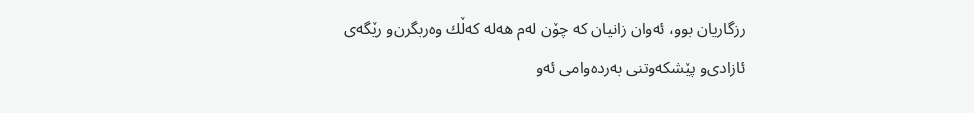رزگاریان بوو، ئه‌وان زانیان كه‌ چۆن له‌م هه‌له‌ كه‌ڵك وه‌ربگرن‌و رێگه‌ی‌ ئازادی‌‌و پێشكه‌وتنی‌ به‌رده‌وامی‌ ئه‌و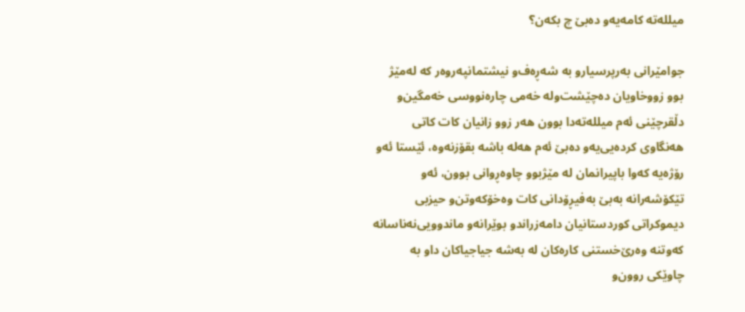میلله‌ته‌ كامه‌یه‌‌و ده‌بێ‌ چ بكه‌ن؟

جوامێرانی‌ به‌رپرسیار‌و به‌ شه‌ڕه‌ف‌و نیشتمانپه‌روه‌ر كه‌ له‌مێژ بوو زووخاویان ده‌چێشت‌وله‌ خه‌می‌ چاره‌نووسی‌ خه‌مگین‌و دڵقرچێنی‌ ئه‌م میلله‌ته‌دا بوون هه‌ر زوو زانیان كات كاتی‌ هه‌نگاوی‌ كرده‌یی‌یه‌‌و ده‌بێ‌ ئه‌م هه‌له‌ باشه‌ بقۆزنه‌وه‌، ئێستا ئه‌و رۆژه‌یه‌ كه‌وا باپیرانمان له‌ مێژبوو چاوه‌ڕوانی‌ بوون، ئه‌و تێكۆشه‌رانه‌ به‌بێ‌ به‌فیڕۆدانی‌ كات وه‌خۆكه‌وتن‌و حیزبی‌ دیموكراتی‌ كوردستانیان دامه‌زراند‌و بوێرانه‌‌و ماندوویی‌نه‌ناسانه‌ كه‌وتنه‌ وه‌رێ‌خستنی‌ كاره‌كان له‌ به‌شه‌ جیاجیاكان دا‌و به‌ چاوێكی‌ روون‌و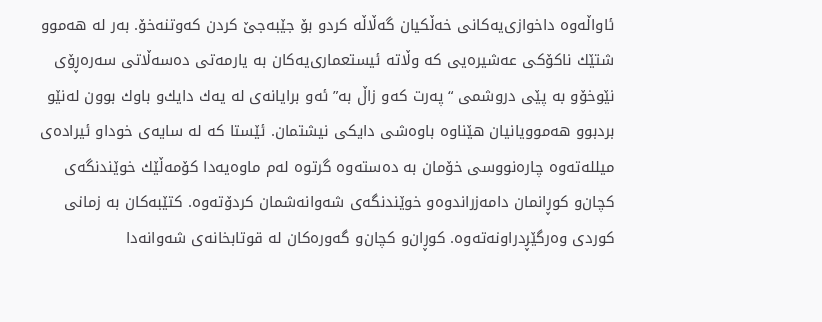ئاواڵه‌وه‌ داخوازی‌یه‌كانی‌ خه‌ڵكیان گه‌ڵاڵه‌ كرد‌و بۆ جێبه‌جێ‌ كردن كه‌وتنه‌خۆ. به‌ر له‌ هه‌موو شتێك ناكۆكی‌ عه‌شیره‌یی‌ كه‌ وڵاته‌ ئیستعماری‌یه‌كان به‌ یارمه‌تی‌ ده‌سه‌ڵاتی‌ سه‌ره‌ڕۆی‌ نێوخۆ‌و به‌ پێی‌ دروشمی‌ “په‌رت كه‌و زاڵ‌ به‌” ئه‌و برایانه‌ی‌ له‌ یه‌ك دایك‌و باوك بوون له‌نێو بردبوو هه‌موویانیان هێناوه‌ باوه‌شی‌ دایكی‌ نیشتمان. ئێستا كه‌ له‌ سایه‌ی‌ خودا‌و ئیراده‌ی‌ میلله‌ته‌وه‌ چاره‌نووسی‌ خۆمان به‌ ده‌سته‌وه‌ گرتوه‌ له‌م ماوه‌یه‌دا كۆمه‌ڵێك خوێندنگه‌ی‌ كچان‌و كوڕانمان دامه‌زراندوه‌‌و خوێندنگه‌ی‌ شه‌وانه‌شمان كردۆته‌وه‌. كتێبه‌كان به‌ زمانی‌ كوردی‌ وه‌رگێڕدراونه‌ته‌وه‌. كوڕان‌و كچان‌و گه‌وره‌كان له‌ قوتابخانه‌ی‌ شه‌وانه‌دا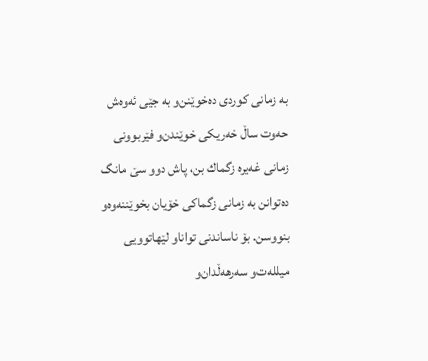به‌ زمانی‌ كوردی‌ ده‌خوێنن‌و به‌ جێی‌ ئه‌وه‌ش حه‌وت ساڵ‌ خه‌ریكی‌ خوێندن‌و فێربوونی‌ زمانی‌ غه‌یره‌ زگماك بن، پاش دوو سێ‌ مانگ ده‌توانن به‌ زمانی‌ زگماكی‌ خۆیان بخوێننه‌وه‌‌و بنووسن. بۆ ناساندنی‌ توانا‌و لێهاتوویی‌ میلله‌ت‌و سه‌رهه‌ڵدان‌و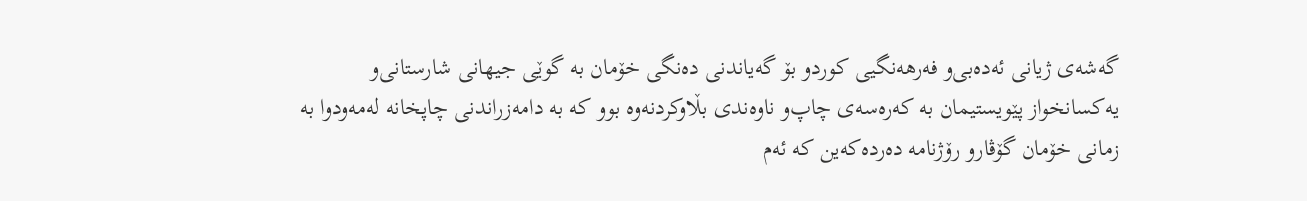گه‌شه‌ی‌ ژیانی‌ ئه‌ده‌بی‌‌و فه‌رهه‌نگیی‌ كورد‌و بۆ گه‌یاندنی‌ ده‌نگی‌ خۆمان به‌ گوێی‌ جیهانی‌ شارستانی‌‌و یه‌كسانخواز پێویستیمان به‌ كه‌ره‌سه‌ی‌ چاپ‌و ناوه‌ندی‌ بڵاوكردنه‌وه‌ بوو كه‌ به‌ دامه‌زراندنی‌ چاپخانه‌ له‌مه‌ودوا به‌ زمانی‌ خۆمان گۆڤار‌و رۆژنامه‌ ده‌رده‌كه‌ین كه‌ ئه‌م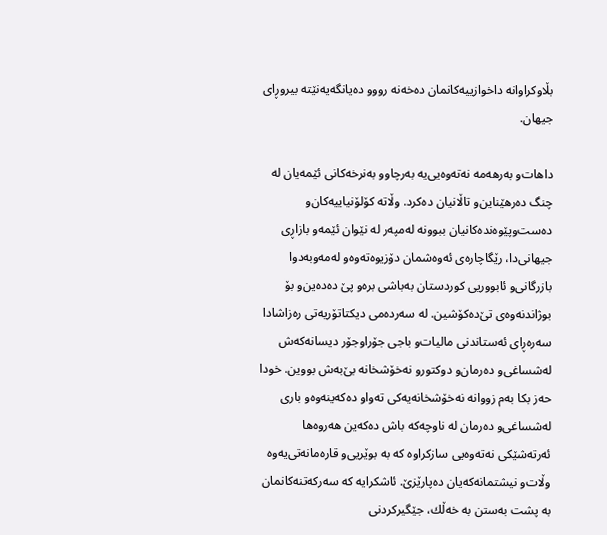بڵاوكراوانه‌ داخوازییه‌كانمان ده‌خه‌نه‌ روو‌و ده‌یانگه‌یه‌نێته‌ بیروڕای‌ جیهان.

داهات‌و به‌رهه‌مه‌ نه‌ته‌وه‌یی‌یه‌ به‌رچا‌و‌و به‌نرخه‌كانی‌ ئێمه‌یان له‌ چنگ ده‌رهێناین‌و تاڵانیان ده‌كرد. وڵاته‌ كۆلۆنیاییه‌كان‌و ده‌ست‌وپێوه‌نده‌كانیان ببوونه‌ له‌مپه‌ر له‌ نێوان ئێمه‌‌و بازاڕی‌ جیهانی‌دا، رێگاچاره‌ی‌ ئه‌وه‌شمان دۆزیوه‌ته‌وه‌‌و له‌مه‌وبه‌دوا بازرگانی‌‌و ئابووریی‌ كوردستان به‌باشی‌ بره‌و پێ‌ ده‌ده‌ین‌و بۆ بوژاندنه‌وه‌ی‌ تێ‌ده‌كۆشین. له‌ سه‌رده‌می‌ دیكتاتۆریه‌تی‌ ره‌زاشادا سه‌ره‌ڕای‌ ئه‌ستاندنی‌ مالیات‌و باجی‌ جۆراوجۆر دیسانه‌كه‌ش له‌شساغی‌‌و ده‌رمان‌و دوكتور‌و نه‌خۆشخانه‌ بێ‌به‌ش بووین. خودا حه‌ز بكا به‌م زووانه‌ نه‌خۆشخانه‌یه‌كی‌ ته‌واو ده‌كه‌ینه‌وه‌‌و باری‌ له‌شساغی‌‌و ده‌رمان له‌ ناوچه‌كه‌ باش ده‌كه‌ین هه‌روه‌ها ئه‌رته‌شێكی‌ نه‌ته‌وه‌یی‌ سازكراوه‌ كه‌ به‌ بوێریی‌‌و قاره‌مانه‌تی‌یه‌وه‌ وڵات‌و نیشتمانه‌كه‌یان ده‌پارێزێ‌. ئاشكرایه‌ كه‌ سه‌ركه‌تنه‌كانمان به‌ پشت به‌ستن به‌ خه‌ڵك، جێگیركردنی‌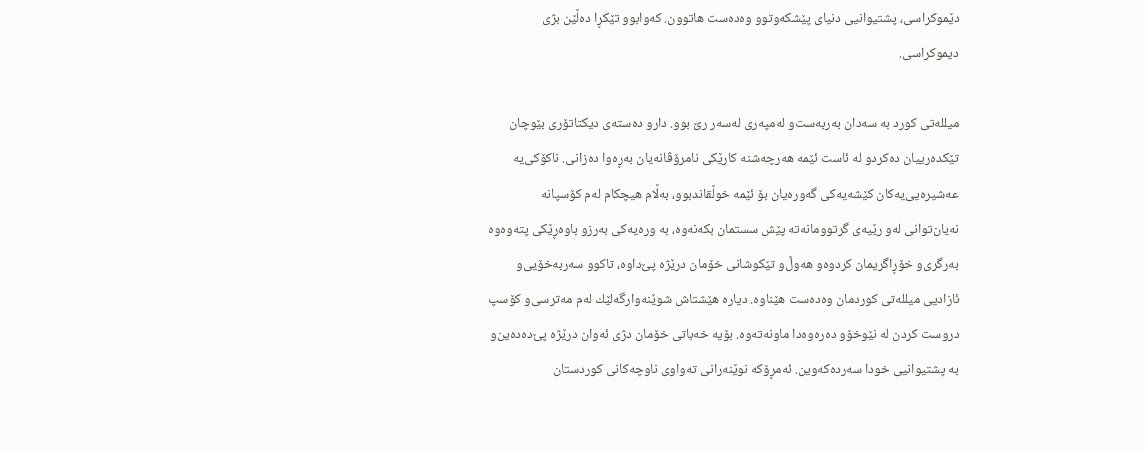دێموكراسی‌، پشتیوانیی‌ دنیای‌ پێشكه‌وتوو وه‌ده‌ست هاتوون. كه‌وابوو تێكڕا ده‌ڵێن بژی‌ دیموكراسی‌.

میلله‌تی‌ كورد به‌ سه‌دان به‌ربه‌ست‌و له‌مپه‌ری‌ له‌سه‌ر رێ‌ بوو. دارو ده‌سته‌ی‌ دیكتاتۆری‌ بێوچان تێكده‌رییان ده‌كرد‌و له‌ ئاست ئێمه‌ هه‌رچه‌شنه‌ كارێكی‌ نامرۆڤانه‌یان به‌ڕه‌وا ده‌زانی‌. ناكۆكی‌یه‌ عه‌شیره‌یی‌یه‌كان كێشه‌یه‌كی‌ گه‌وره‌یان بۆ ئێمه‌ خوڵقاندبوو، به‌ڵام هیچكام له‌م كۆسپانه‌ نه‌یان‌توانی‌ له‌و رێیه‌ی‌ گرتوومانه‌ته‌ پێش سستمان بكه‌نه‌وه‌، به‌ وره‌یه‌كی‌ به‌رز‌و باوه‌ڕێكی‌ پته‌وه‌وه‌ به‌رگری‌‌و خۆڕاگریمان كردوه‌‌و هه‌وڵ‌‌و تێكوشانی‌ خۆمان درێژه‌ پێ‌داوه‌، تاكوو سه‌ربه‌خۆیی‌‌و ئازادیی‌ میلله‌تی‌ كوردمان وه‌ده‌ست هێناوه‌. دیاره‌ هێشتاش شوێنه‌وارگه‌لێك له‌م مه‌ترسی‌‌و كۆسپ دروست كردن له‌ نێوخۆ‌و ده‌ره‌وه‌دا ماونه‌ته‌وه‌. بۆیه‌ خه‌باتی‌ خۆمان دژی‌ ئه‌وان درێژه‌ پێ‌ده‌ده‌ین‌و به‌ پشتیوانیی‌ خودا سه‌رده‌كه‌وین. ئه‌مڕۆكه‌ نوێنه‌رانی‌ ته‌واوی‌ ناوچه‌كانی‌ كوردستان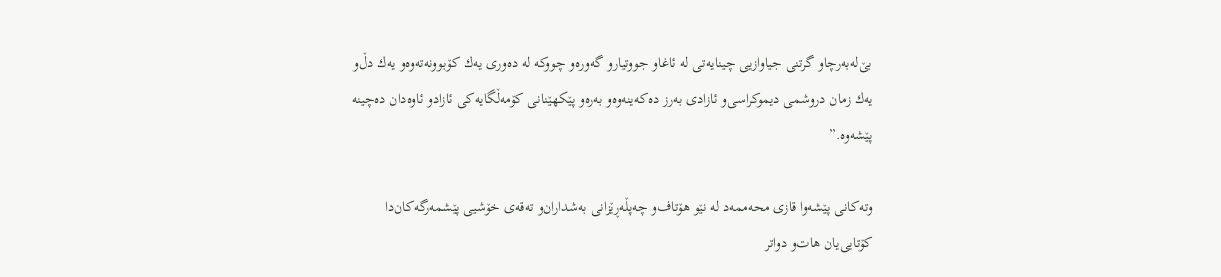بێ‌له‌به‌رچاو گرتنی‌ جیاوازیی‌ چینایه‌تی‌ له‌ ئاغا‌و جووتیار‌و گه‌وره‌‌و چووكه‌ له‌ ده‌وری‌ یه‌ك كۆبوونه‌ته‌وه‌‌و یه‌ك دڵ‌‌و یه‌ك زمان دروشمی‌ دیموكراسی‌‌و ئازادی‌ به‌رز ده‌كه‌ینه‌وه‌‌و به‌ره‌و پێكهێنانی‌ كۆمه‌ڵگایه‌كی‌ ئازاد‌و ئاوه‌دان ده‌چینه‌ پێشه‌وه‌.”

وته‌كانی‌ پێشه‌وا قازی‌ محه‌ممه‌د له‌ نێو هۆتاف‌و چه‌پڵه‌ڕێزانی‌ به‌شداران‌و ته‌قه‌ی‌ خۆشیی‌ پێشمه‌رگه‌كان‌دا كۆتایی‌یان هات‌و دواتر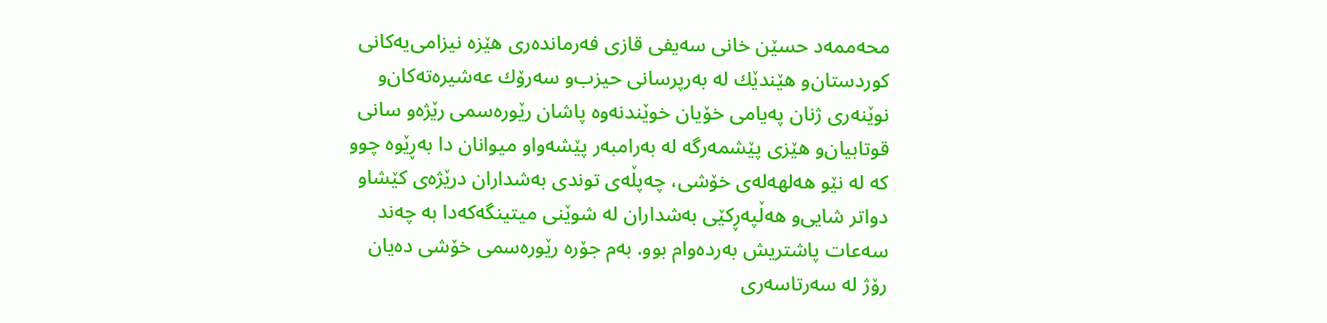محه‌ممه‌د حسێن خانی‌ سه‌یفی‌ قازی‌ فه‌رمانده‌ری‌ هێزه‌ نیزامی‌یه‌كانی‌ كوردستان‌و هێندێك له‌ به‌رپرسانی‌ حیزب‌و سه‌رۆك عه‌شیره‌ته‌كان‌و نوێنه‌ری‌ ژنان په‌یامی‌ خۆیان خوێندنه‌وه‌ پاشان رێوره‌سمی‌ رێژه‌‌و سانی‌ قوتابیان‌و هێزی‌ پێشمه‌رگه‌ له‌ به‌رامبه‌ر پێشه‌وا‌و میوانان دا به‌ڕێوه‌ چوو كه‌ له‌ نێو هه‌لهه‌له‌ی‌ خۆشی‌، چه‌پڵه‌ی‌ توندی‌ به‌شداران درێژه‌ی‌ كێشا‌و دواتر شایی‌‌و هه‌ڵپه‌ڕكێی‌ به‌شداران له‌ شوێنی‌ میتینگه‌كه‌دا به‌ چه‌ند سه‌عات پاشتریش به‌رده‌وام بوو. به‌م جۆره‌ رێوره‌سمی‌ خۆشی‌ ده‌یان رۆژ له‌ سه‌رتاسه‌ری‌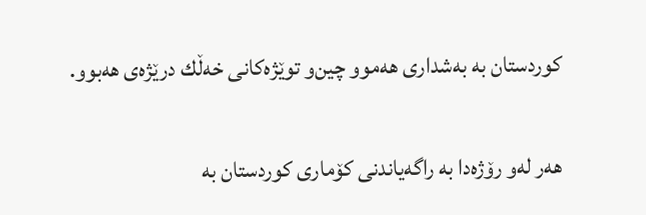كوردستان به‌ به‌شداری‌ هه‌موو چین‌و توێژه‌كانی‌ خه‌ڵك درێژه‌ی‌ هه‌بوو.

هه‌ر له‌و رۆژه‌دا به‌ راگه‌یاندنی‌ كۆماری‌ كوردستان به‌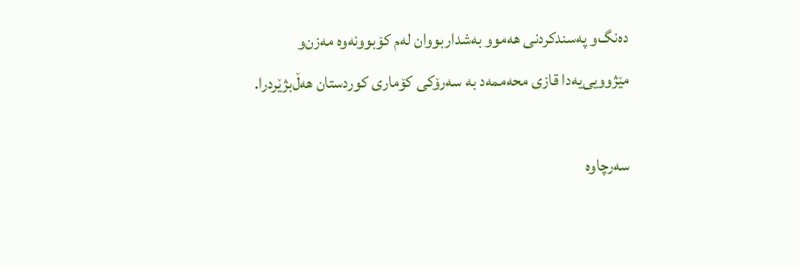ده‌نگ‌و په‌سندكردنی‌ هه‌موو به‌شداربووان له‌م كۆبوونه‌وه‌ مه‌زن‌و مێژوویی‌یه‌دا قازی‌ محه‌ممه‌د به‌ سه‌رۆكی‌ كۆماری‌ كوردستان هه‌ڵ‌بژێردرا.

سەرچاوە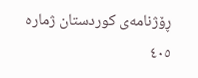ڕۆژنامەی کوردستان ژمارە ٤٠٥